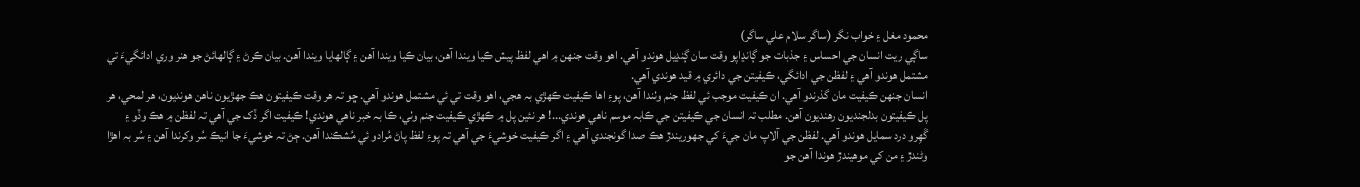محمود مغل ۽ خواب نگر (ساگر سلام علي ساگر)
ساڳي ريت انسان جي احساس ۽ جذبات جو ڳانڍاپو وقت سان ڳنڍيل هوندو آهي. اهو وقت جنھن ۾ اهي لفظ پيش ڪيا ويندا آهن، بيان ڪيا ويندا آهن ۽ ڳالھايا ويندا آهن. بيان ڪرڻ ۽ ڳالھائڻ جو هنر وري ادائگيءَ تي مشتمل هوندو آهي ۽ لفظن جي ادائگي، ڪيفيتن جي دائري ۾ قيد هوندي آهي.
انسان جنھن ڪيفيت مان گذرندو آهي. ان ڪيفيت موجب ئي لفظ جنم وٺندا آهن، پوءِ اها ڪيفيت ڪھڙي بہ هجي، اهو وقت تي ئي مشتمل هوندو آهي. ڇو تہ هر وقت ڪيفيتون هڪ جھڙيون ناهن هونديون، هر لمحي، هر پل ڪيفيتون بدلجنديون رهنديون آهن. مطلب تہ انسان جي ڪيفيتن جي ڪابہ موسم ناهي هوندي...! هر نئين پل ۾ ڪھڙي ڪيفيت جنم وٺي، ڪا بہ خبر ناهي هوندي! ڪيفيت اگر ڏک جي آهي تہ لفظن ۾ هڪ وڏو ۽ گَھِرو درد سمايل هوندو آهي. لفظن جي آلاپ مان جيءَ کي جهوريندڙ هڪ صدا گونجندي آهي ۽ اگر ڪيفيت خوشيءَ جي آهي تہ پوءِ لفظ پاڻ مُرادو ئي مُشڪندا آهن. ڄڻ تہ خوشيءَ جا انيڪ سُر وکرندا آهن ۽ سُر بہ اهڙا وڻندڙ ۽ من کي موهيندڙ هوندا آهن جو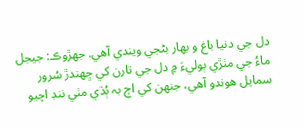دل جي دنيا باغ و بھار بڻجي ويندي آهي. جھڙوڪ: جيجل ماءُ جي مٺڙي ٻوليءَ ۾ دل جي تارن کي ڇھندڙ سُرور سمايل هوندو آهي، جنھن کي اڄ بہ ٻُڌي مٺي ننڊ اچيو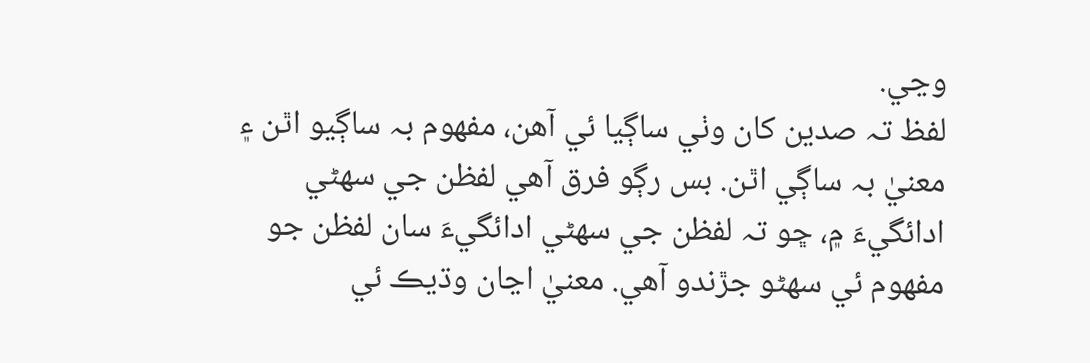وڃي.
لفظ تہ صدين کان وٺي ساڳيا ئي آهن، مفھوم بہ ساڳيو اٿن ۽ معنيٰ بہ ساڳي اٿن. بس رڳو فرق آهي لفظن جي سھڻي ادائگيءَ ۾، ڇو تہ لفظن جي سھڻي ادائگيءَ سان لفظن جو مفھوم ئي سھڻو جڙندو آهي. معنيٰ اڃان وڌيڪ ئي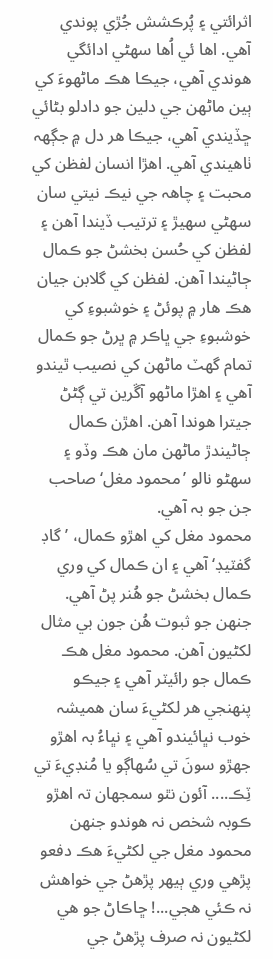اثرائتي ۽ پُرڪشش جُڙي پوندي آهي. اها ئي اُها سھڻي ادائگي هوندي آهي، جيڪا هڪ ماڻھوءَ کي ٻين ماڻھن جي دلين جو دادلو بڻائي ڇڏيندي آهي، جيڪا هر دل ۾ جڳھہ ٺاهيندي آهي. اهڙا انسان لفظن کي محبت ۽ چاھہ جي نيڪ نيتي سان سھڻي سھيڙ ۽ ترتيب ڏيندا آهن ۽ لفظن کي حُسن بخشڻ جو ڪمال ڄاڻيندا آهن. لفظن کي گلابن جيان هڪ هار ۾ پوئڻ ۽ خوشبوءِ کي خوشبوءِ جي ڀاڪر ۾ ڀرڻ جو ڪمال تمام گهٽ ماڻھن کي نصيب ٿيندو آهي ۽ اهڙا ماڻھو آڱرين تي ڳڻڻ جيترا هوندا آهن. اهڙن ڪمال ڄاڻيندڙ ماڻھن مان هڪ وڏو ۽ سھڻو نالو ’محمود مغل‘ صاحب جن جو بہ آهي.
محمود مغل کي اهڙو ڪمال، ’گاڊ گفٽيڊ‘ آهي ۽ ان ڪمال کي وري ڪمال بخشڻ جو هُنر پڻ آهي. جنھن جو ثبوت هُن جون بي مثال لکڻيون آهن. محمود مغل هڪ ڪمال جو رائيٽر آهي ۽ جيڪو پنھنجي هر لکڻيءَ سان هميشہ خوب نڀائيندو آهي ۽ نڀاءُ بہ اهڙو جھڙو سونَ تي سُهاڳو يا مُنڊيءَ تي ٽِڪ.... آئون نٿو سمجهان تہ اهڙو ڪوبہ شخص نہ هوندو جنھن محمود مغل جي لکڻيءَ هڪ دفعو پڙهي وري ٻيھر پڙهڻ جي خواهش نہ ڪئي هجي...! ڇاڪاڻ جو هي لکڻيون نہ صرف پڙهڻ جي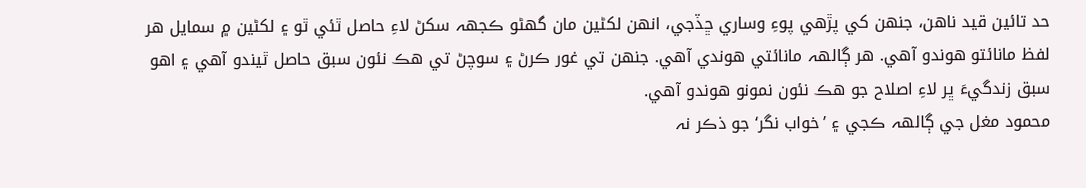حد تائين قيد ناهن، جنھن کي پڙهي پوءِ وساري ڇڏجي، انھن لکڻين مان گهڻو ڪجهہ سکڻ لاءِ حاصل ٿئي ٿو ۽ لکڻين ۾ سمايل هر لفظ مانائتو هوندو آهي. هر ڳالھہ مانائتي هوندي آهي. جنھن تي غور ڪرڻ ۽ سوچڻ تي هڪ نئون سبق حاصل ٿيندو آهي ۽ اهو سبق زندگيءَ ڀر لاءِ اصلاح جو هڪ نئون نمونو هوندو آهي.
محمود مغل جي ڳالھہ ڪجي ۽ ’خواب نگر‘ جو ذڪر نہ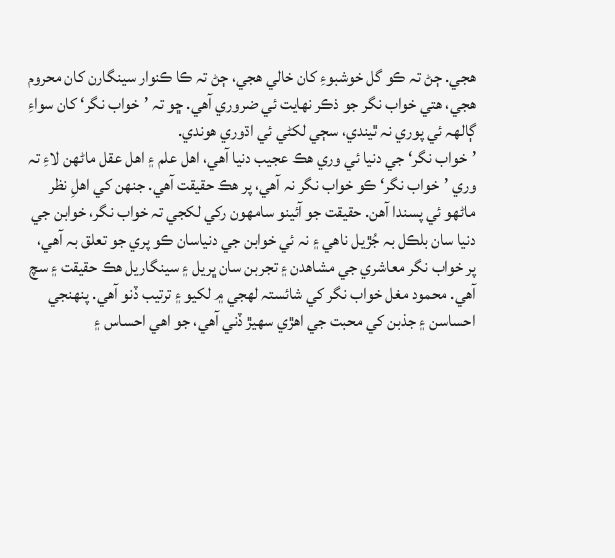هجي. ڄڻ تہ ڪو گل خوشبوءِ کان خالي هجي، ڄڻ تہ ڪا ڪنوار سينگارن کان محروم هجي، هتي خواب نگر جو ذڪر نھايت ئي ضروري آهي. ڇو تہ ’خواب نگر‘ کان سواءِ ڳالھہ ئي پوري نہ ٿيندي، سڄي لکڻي ئي اڌوري هوندي.
’خواب نگر‘ جي دنيا ئي وري هڪ عجيب دنيا آهي، اهل علم ۽ اهل عقل ماڻھن لاءِ تہ وري ’خواب نگر‘ ڪو خواب نگر نہ آهي، پر هڪ حقيقت آهي. جنھن کي اهلِ نظر ماڻھو ئي پسندا آهن. حقيقت جو آئينو سامھون رکي لکجي تہ خواب نگر، خوابن جي دنيا سان بلڪل بہ جُڙيل ناهي ۽ نہ ئي خوابن جي دنياسان ڪو پري جو تعلق بہ آهي، پر خواب نگر معاشري جي مشاهدن ۽ تجربن سان ڀريل ۽ سينگاريل هڪ حقيقت ۽ سچ آهي. محمود مغل خواب نگر کي شائستہ لھجي ۾ لکيو ۽ ترتيب ڏنو آهي. پنھنجي احساسن ۽ جذبن کي محبت جي اهڙي سھيڙ ڏني آهي، جو اهي احساس ۽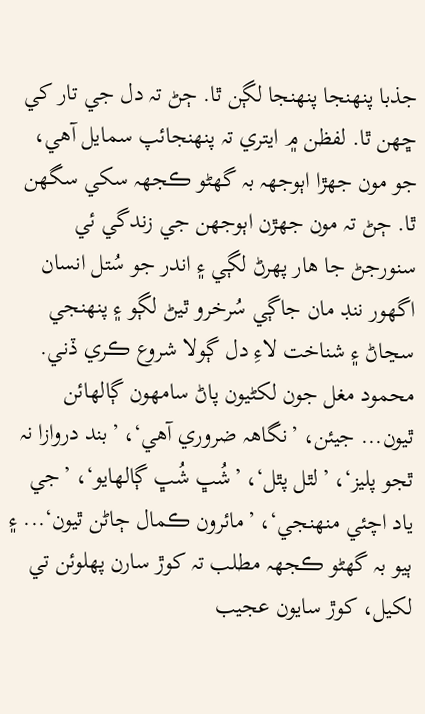جذبا پنھنجا پنھنجا لڳن ٿا. ڄڻ تہ دل جي تار کي ڇھن ٿا. لفظن ۾ ايتري تہ پنھنجائپ سمايل آهي، جو مون جھڙا اٻوجهہ بہ گهڻو ڪجهہ سکي سگهن ٿا. ڄڻ تہ مون جھڙن اٻوجهن جي زندگي ئي سنورجڻ جا هار پھرڻ لڳي ۽ اندر جو سُتل انسان اگهور ننڊ مان جاڳي سُرخرو ٿيڻ لڳو ۽ پنھنجي سڃاڻ ۽ شناخت لاءِ دل ڳولا شروع ڪري ڏني.
محمود مغل جون لکڻيون پاڻ سامھون ڳالھائن ٿيون... جيئن، ’نگاھہ ضروري آهي‘، ’بند دروازا نہ ٿجو پليز‘، ’لٿل پٿل‘، ’شُڀ شُڀ ڳالھايو‘، ’جي ياد اچئي منھنجي‘، ’مائرون ڪمال ڄاڻن ٿيون‘... ۽ ٻيو بہ گهڻو ڪجهہ مطلب تہ کوڙ سارن پھلوئن تي لکيل، کوڙ سايون عجيب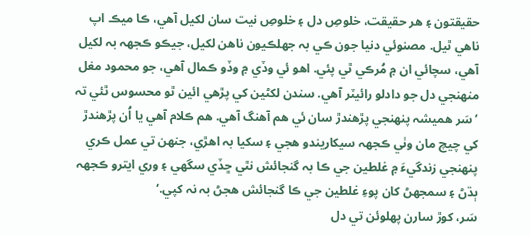حقيقتون ۽ هر حقيقت، خلوصِ دل ۽ خلوصِ نيت سان لکيل آهي، ڪا ميڪ اپ ناهي ٿيل. مصنوئي دنيا جون ڪي بہ جهلڪيون ناهن لکيل، جيڪو ڪجهہ بہ لکيل آهي، سچائي ان ۾ مُرڪي ٿي پئي. اهو ئي وڏي ۾ وڏو ڪمال آهي، جو محمود مغل منھنجي دل جو دادلو رائيٽر آهي. سندن لکڻين کي پڙهي ائين ٿو محسوس ٿئي تہ ’سَر هميشہ پنھنجي پڙهندڙ سان ئي هم آهنگ آهي. هم ڪلام آهي يا اُن پڙهندڙ کي چيچ مان وٺي ڪجهہ سيکاريندو هجي ۽ سکيا بہ اهڙي، جنھن تي عمل ڪري پنھنجي زندگيءَ ۾ غلطين جي ڪا بہ گنجائش نٿي ڇڏي سگهي ۽ وري ايترو ڪجهہ ٻڌڻ ۽ سمجهڻ کان پوءِ غلطين جي ڪا گنجائش هجڻ بہ نہ کپي.‘
سَر، کوڙ سارن پھلوئن تي دل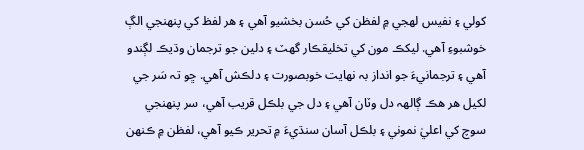کولي ۽ نفيس لھجي ۾ لفظن کي حُسن بخشيو آهي ۽ هر لفظ کي پنھنجي الڳ خوشبوءِ آهي. ليکڪ مون کي تخليقڪار گهٽ ۽ دلين جو ترجمان وڌيڪ لڳندو آهي ۽ ترجمانيءَ جو انداز بہ نھايت خوبصورت ۽ دلڪش آهي. ڇو تہ سَر جي لکيل هر هڪ ڳالھہ دل وٽان آهي ۽ دل جي بلڪل قريب آهي، سر پنھنجي سوچ کي اعليٰ نموني ۽ بلڪل آسان سنڌيءَ ۾ تحرير ڪيو آهي، لفظن ۾ ڪنھن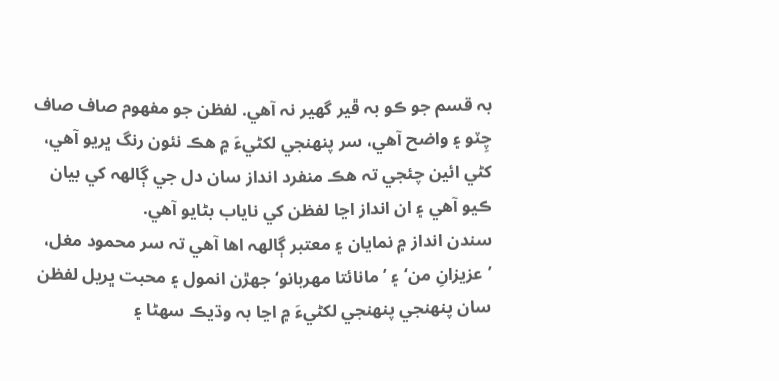بہ قسم جو ڪو بہ ڦير گهير نہ آهي. لفظن جو مفھوم صاف صاف چِٽو ۽ واضح آهي، سر پنھنجي لکڻيءَ ۾ هڪ نئون رنگ ڀريو آهي، کڻي ائين چئجي تہ هڪ منفرد انداز سان دل جي ڳالھہ کي بيان ڪيو آهي ۽ ان انداز اڃا لفظن کي ناياب بڻايو آهي.
سندن انداز ۾ نمايان ۽ معتبر ڳالھہ اها آهي تہ سر محمود مغل، ’عزيزانِ من‘ ۽ ’مانائتا مھربانو‘ جھڙن انمول ۽ محبت ڀريل لفظن سان پنھنجي پنھنجي لکڻيءَ ۾ اڃا بہ وڌيڪ سھڻا ۽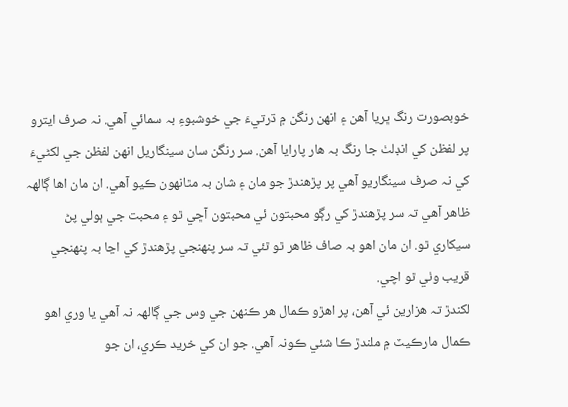خوبصورت رنگ ڀريا آهن ۽ انھن رنگن ۾ ڌرتيءَ جي خوشبوءِ بہ سمائي آهي. نہ صرف ايترو پر لفظن کي انڊلٺ جا رنگ بہ هار پارايا آهن. سر رنگن سان سينگاريل انھن لفظن جي لکڻيءَ کي نہ صرف سينگاريو آهي پر پڙهندڙ جو مان ۽ شان بہ مٿانھون ڪيو آهي. ان مان اها ڳالھہ ظاهر آهي تہ سر پڙهندڙ کي رڳو محبتون ئي محبتون آڇي ٿو ۽ محبت جي ٻولي پڻ سيکاري ٿو. ان مان اهو بہ صاف ظاهر ٿو ٿئي تہ سر پنھنجي پڙهندڙ کي اڃا بہ پنھنجي قريب وٺي ٿو اچي.
لکندڙ تہ هزارين ئي آهن، پر اهڙو ڪمال هر ڪنھن جي وس جي ڳالھہ نہ آهي يا وري اهو ڪمال مارڪيٽ ۾ ملندڙ ڪا شئي ڪونہ آهي. جو ان کي خريد ڪري، ان جو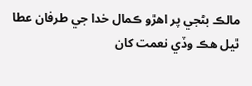مالڪ بڻجي پر اهڙو ڪمال خدا جي طرفان عطا ٿيل هڪ وڏي نعمت کان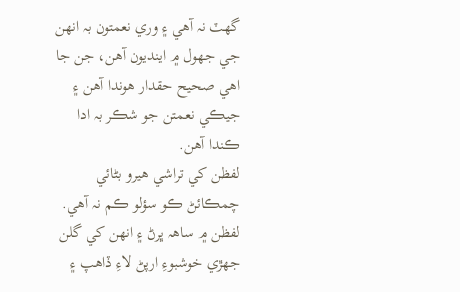گهٽ نہ آهي ۽ وري نعمتون بہ انھن جي جهول ۾ اينديون آهن، جن جا اهي صحيح حقدار هوندا آهن ۽ جيڪي نعمتن جو شڪر بہ ادا ڪندا آهن.
لفظن کي تراشي هيرو بڻائي چمڪائڻ ڪو سؤلو ڪم نہ آهي. لفظن ۾ ساھہ ڀرڻ ۽ انھن کي گلن جھڙي خوشبوءِ ارپڻ لاءِ ڏاهپ ۽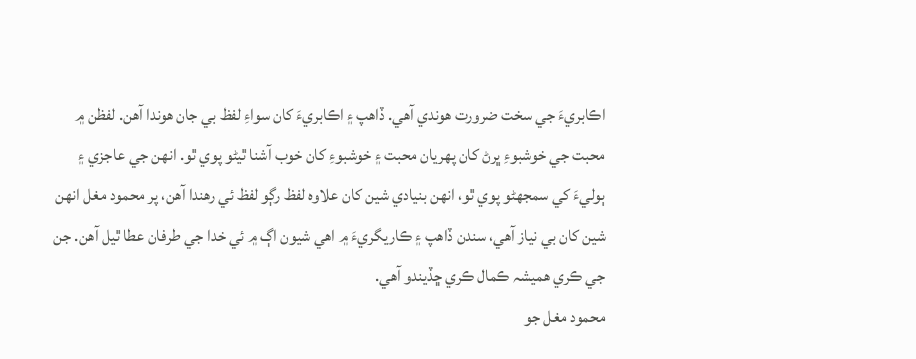اڪابريءَ جي سخت ضرورت هوندي آهي. ڏاهپ ۽ اڪابريءَ کان سواءِ لفظ بي جان هوندا آهن. لفظن ۾ محبت جي خوشبوءِ ڀرڻ کان پھريان محبت ۽ خوشبوءِ کان خوب آشنا ٿيڻو پوي ٿو. انھن جي عاجزي ۽ ٻوليءَ کي سمجهڻو پوي ٿو، انھن بنيادي شين کان علاوہ لفظ رڳو لفظ ئي رهندا آهن، پر محمود مغل انھن شين کان بي نياز آهي، سندن ڏاهپ ۽ ڪاريگريءَ ۾ اهي شيون اڳ ۾ ئي خدا جي طرفان عطا ٿيل آهن. جن جي ڪري هميشہ ڪمال ڪري ڇڏيندو آهي.
محمود مغل جو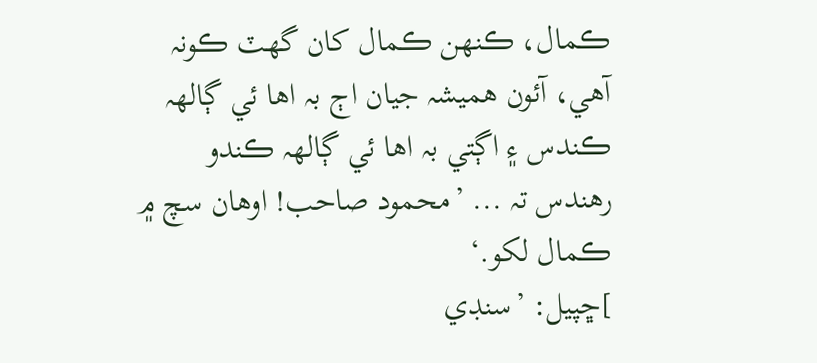ڪمال، ڪنھن ڪمال کان گهٽ ڪونہ آهي، آئون هميشہ جيان اڄ بہ اها ئي ڳالھہ ڪندس ۽ اڳتي بہ اها ئي ڳالھہ ڪندو رهندس تہ ... ’محمود صاحب! اوهان سچ ۾ ڪمال لکو.‘
]ڇپيل: ’سنڊي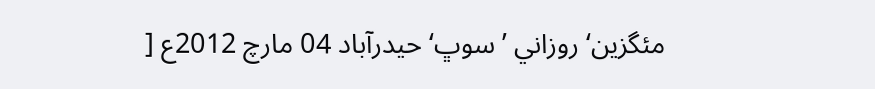مئگزين‘ روزاني ’سوڀ‘ حيدرآباد 04 مارچ 2012ع [